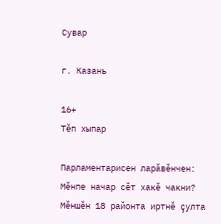Сувар

г. Казань

16+
Тӗп хыпар

Парламентарисен ларăвӗнчен: Мӗнпе начар сӗт хакӗ чакни? Мӗншӗн 18 районта иртнӗ çулта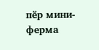пӗр мини-ферма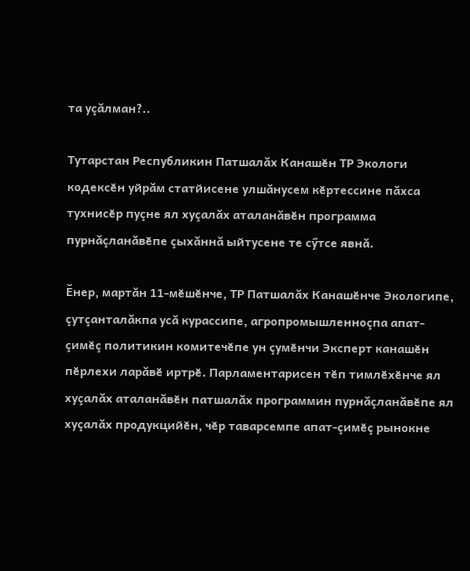та уçăлман?..

Тутарстан Республикин Патшалăх Канашӗн ТР Экологи кодексӗн уйрăм статйисене улшăнусем кӗртессине пăхса тухнисӗр пуçне ял хуçалăх аталанăвӗн программа пурнăçланăвӗпе çыхăннă ыйтусене те сӳтсе явнă.

Ӗнер, мартăн 11-мӗшӗнче, ТР Патшалăх Канашӗнче Экологипе, çутçанталăкпа усă курассипе, агропромышленноçпа апат-çимӗç политикин комитечӗпе ун çумӗнчи Эксперт канашӗн пӗрлехи ларăвӗ иртрӗ. Парламентарисен тӗп тимлӗхӗнче ял хуçалăх аталанăвӗн патшалăх программин пурнăçланăвӗпе ял хуçалăх продукцийӗн, чӗр таварсемпе апат-çимӗç рынокне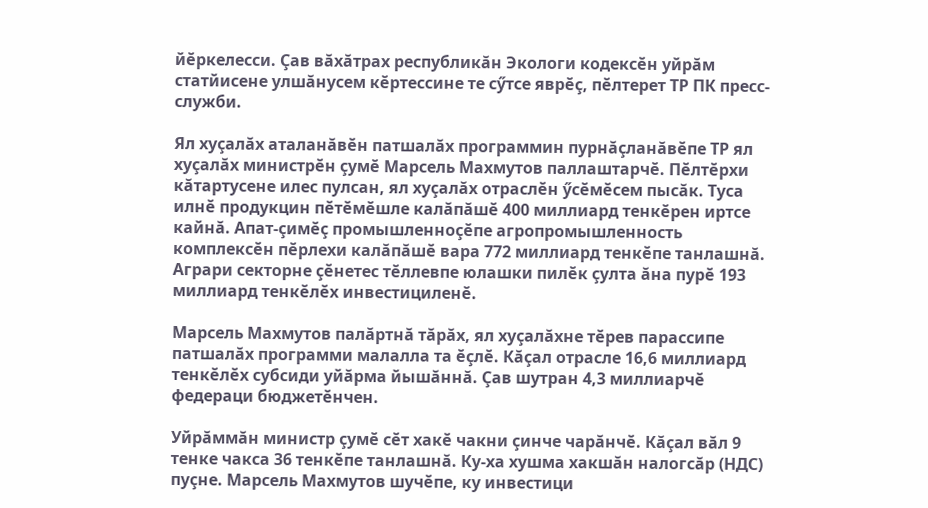йӗркелесси. Çав вăхăтрах республикăн Экологи кодексӗн уйрăм статйисене улшăнусем кӗртессине те сӳтсе яврӗç, пӗлтерет ТР ПК пресс-служби.

Ял хуçалăх аталанăвӗн патшалăх программин пурнăçланăвӗпе ТР ял хуçалăх министрӗн çумӗ Марсель Махмутов паллаштарчӗ. Пӗлтӗрхи кăтартусене илес пулсан, ял хуçалăх отраслӗн ӳсӗмӗсем пысăк. Туса илнӗ продукцин пӗтӗмӗшле калăпăшӗ 400 миллиард тенкӗрен иртсе кайнă. Апат-çимӗç промышленноçӗпе агропромышленность комплексӗн пӗрлехи калăпăшӗ вара 772 миллиард тенкӗпе танлашнă. Аграри секторне çӗнетес тӗллевпе юлашки пилӗк çулта ăна пурӗ 193 миллиард тенкӗлӗх инвестициленӗ.

Марсель Махмутов палăртнă тăрăх, ял хуçалăхне тӗрев парассипе патшалăх программи малалла та ӗçлӗ. Кăçал отрасле 16,6 миллиард тенкӗлӗх субсиди уйăрма йышăннă. Çав шутран 4,3 миллиарчӗ федераци бюджетӗнчен.

Уйрăммăн министр çумӗ сӗт хакӗ чакни çинче чарăнчӗ. Кăçал вăл 9 тенке чакса 36 тенкӗпе танлашнă. Ку-ха хушма хакшăн налогсăр (НДС) пуçне. Марсель Махмутов шучӗпе, ку инвестици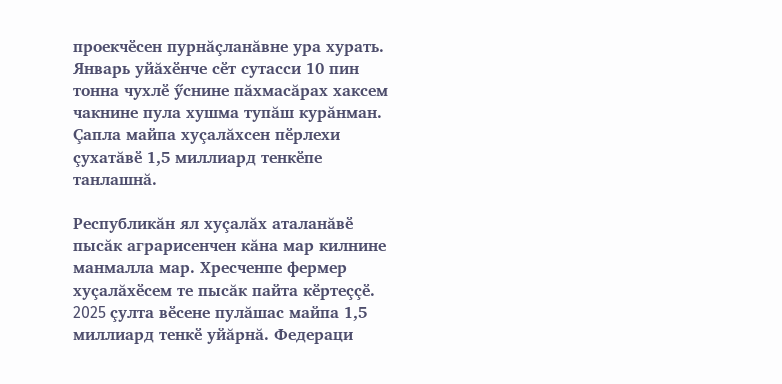проекчӗсен пурнăçланăвне ура хурать. Январь уйăхӗнче сӗт сутасси 10 пин тонна чухлӗ ӳснине пăхмасăрах хаксем чакнине пула хушма тупăш курăнман. Çапла майпа хуçалăхсен пӗрлехи çухатăвӗ 1,5 миллиард тенкӗпе танлашнă.

Республикăн ял хуçалăх аталанăвӗ пысăк аграрисенчен кăна мар килнине манмалла мар. Хресченпе фермер хуçалăхӗсем те пысăк пайта кӗртеççӗ. 2025 çулта вӗсене пулăшас майпа 1,5 миллиард тенкӗ уйăрнă. Федераци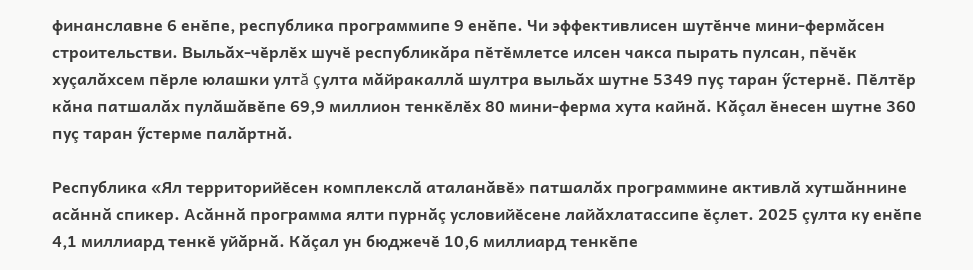финанславне 6 енӗпе, республика программипе 9 енӗпе. Чи эффективлисен шутӗнче мини-фермăсен строительстви. Выльăх-чӗрлӗх шучӗ республикăра пӗтӗмлетсе илсен чакса пырать пулсан, пӗчӗк хуçалăхсем пӗрле юлашки ултă çулта мăйракаллă шултра выльăх шутне 5349 пуç таран ӳстернӗ. Пӗлтӗр кăна патшалăх пулăшăвӗпе 69,9 миллион тенкӗлӗх 80 мини-ферма хута кайнă. Кăçал ӗнесен шутне 360 пуç таран ӳстерме палăртнă.

Республика «Ял территорийӗсен комплекслă аталанăвӗ» патшалăх программине активлă хутшăннине асăннă спикер. Асăннă программа ялти пурнăç условийӗсене лайăхлатассипе ӗçлет. 2025 çулта ку енӗпе 4,1 миллиард тенкӗ уйăрнă. Кăçал ун бюджечӗ 10,6 миллиард тенкӗпе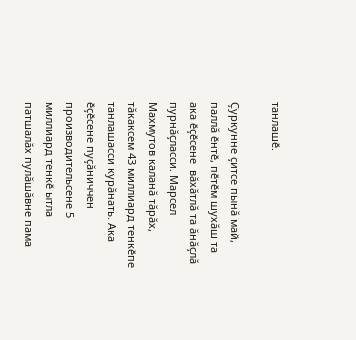танлашӗ.

Çуркунне çитсе пынă май, паллă ӗнтӗ, пӗтӗм шухăш та ака ӗçӗсене  вăхăтлă та ăнăçлă пурнăçласси. Марсел Махмутов каланă тăрăх, тăкаксем 43 миллиард тенкӗпе танлашасси курăнать. Ака ӗçӗсене пуçăниччен производительсене 5 миллиард тенкӗ ытла патшалăх пулăшăвне пама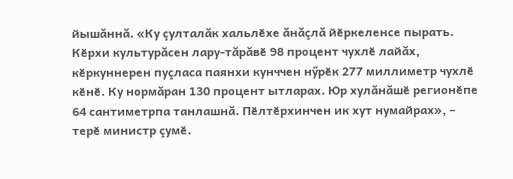йышăннă. «Ку çулталăк хальлӗхе ăнăçлă йӗркеленсе пырать. Кӗрхи культурăсен лару-тăрăвӗ 98 процент чухлӗ лайăх, кӗркуннерен пуçласа паянхи кунччен нӳрӗк 277 миллиметр чухлӗ кӗнӗ. Ку нормăран 130 процент ытларах. Юр хулăнăшӗ регионӗпе 64 сантиметрпа танлашнă. Пӗлтӗрхинчен ик хут нумайрах», – терӗ министр çумӗ.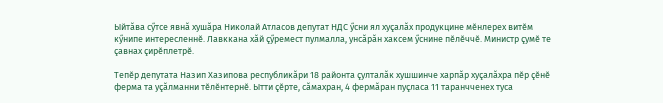Ыйтăва сӳтсе явнă хушăра Николай Атласов депутат НДС ӳсни ял хуçалăх продукцине мӗнлерех витӗм кӳнипе интересленнӗ. Лавккана хăй çӳремест пулмалла, унсăрăн хаксем ӳснине пӗлӗччӗ. Министр çумӗ те çавнах çирӗплетрӗ.

Тепӗр депутата Назип Хазипова республикăри 18 районта çулталăк хушшинче харпăр хуçалăхра пӗр çӗнӗ ферма та уçăлманни тӗлӗнтернӗ. Ытти çӗрте, сăмахран, 4 фермăран пуçласа 11 таранчченех туса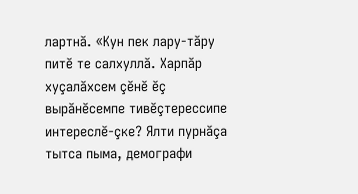лартнă. «Кун пек лару-тăру питӗ те салхуллă. Харпăр хуçалăхсем çӗнӗ ӗç вырăнӗсемпе тивӗçтерессипе интереслӗ-çке? Ялти пурнăçа тытса пыма, демографи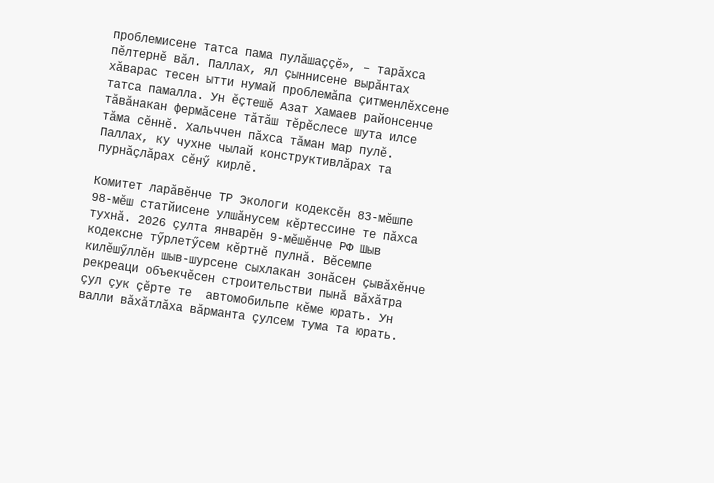проблемисене татса пама пулăшаççӗ», – тарăхса пӗлтернӗ вăл. Паллах, ял çыннисене вырăнтах хăварас тесен ытти нумай проблемăпа çитменлӗхсене татса памалла. Ун ӗçтешӗ Азат Хамаев районсенче тăвăнакан фермăсене тăтăш тӗрӗслесе шута илсе тăма сӗннӗ. Хальччен пăхса тăман мар пулӗ. Паллах, ку чухне чылай конструктивлăрах та пурнăçлăрах сӗнӳ кирлӗ.

Комитет ларăвӗнче ТР Экологи кодексӗн 83-мӗшпе 98-мӗш статйисене улшăнусем кӗртессине те пăхса тухнă. 2026 çулта январӗн 9-мӗшӗнче РФ Шыв кодексне тӳрлетӳсем кӗртнӗ пулнă. Вӗсемпе килӗшӳллӗн шыв-шурсене сыхлакан зонăсен çывăхӗнче рекреаци объекчӗсен строительстви пынă вăхăтра çул çук çӗрте те  автомобильпе кӗме юрать. Ун валли вăхăтлăха вăрманта çулсем тума та юрать.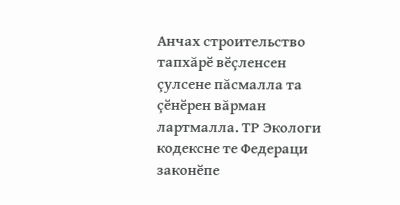Анчах строительство тапхăрӗ вӗçленсен çулсене пăсмалла та çӗнӗрен вăрман лартмалла. ТР Экологи кодексне те Федераци законӗпе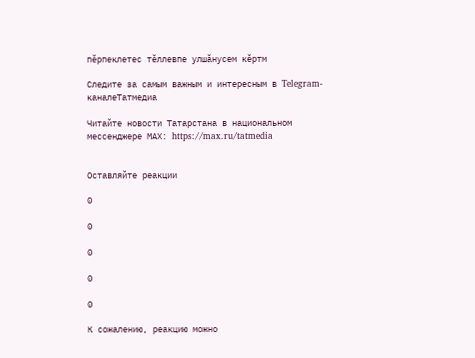пӗрпеклетес тӗллевпе улшăнусем кӗртм

Следите за самым важным и интересным в Telegram-каналеТатмедиа

Читайте новости Татарстана в национальном мессенджере MАХ: https://max.ru/tatmedia


Оставляйте реакции

0

0

0

0

0

К сожалению, реакцию можно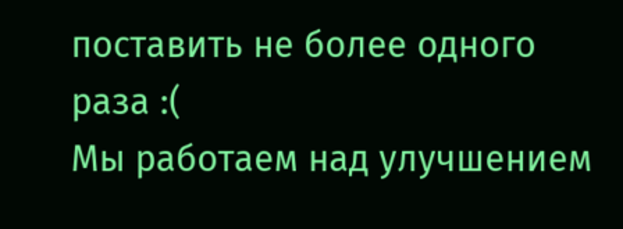поставить не более одного раза :(
Мы работаем над улучшением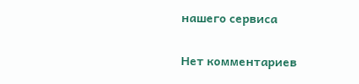нашего сервиса

Нет комментариев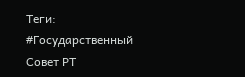Теги: #Государственный Совет РТ